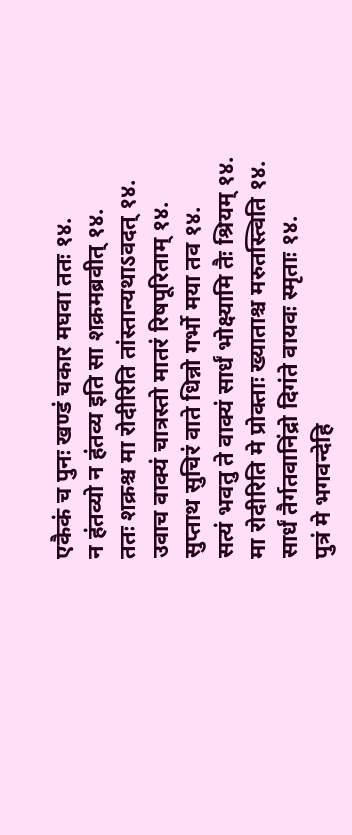एकैकं च पुनः खण्डं चकार मघवा ततः १४.
न हंतव्यो न हंतव्य इति सा शक्रमब्रवीत् १४.
ततः शक्रश्च मा रोदीरिति तांस्तान्यथाऽवदत् १४.
उवाच वाक्यं चात्रस्तो मातरं रिषपूरिताम् १४.
सुप्ताथ सुचिरं वाते धिन्नो गर्भो मया तव १४.
सत्यं भवतु ते वाक्यं सार्धं भोक्ष्यामि तैः श्रियम् १४.
मा रोदीरिति मे प्रोक्ताः ख्याताश्च मरुतस्त्विति १४.
सार्धं तैर्गतवानिंद्रो दिगंते वायवः स्मृताः १४.
पुत्रं मे भगवन्देहि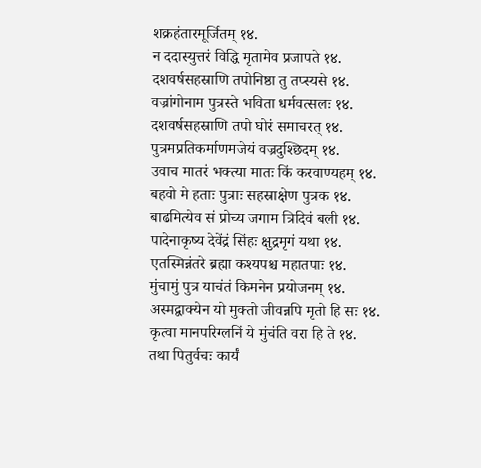शक्रहंतारमूर्जितम् १४.
न ददास्युत्तरं विद्धि मृतामेव प्रजापते १४.
दशवर्षसहस्राणि तपोनिष्ठा तु तप्स्यसे १४.
वज्रांगोनाम पुत्रस्ते भविता धर्मवत्सलः १४.
दशवर्षसहस्राणि तपो घोरं समाचरत् १४.
पुत्रमप्रतिकर्माणमजेयं वज्रदुश्छिदम् १४.
उवाच मातरं भक्त्या मातः किं करवाण्यहम् १४.
बहवो मे हताः पुत्राः सहस्राक्षेण पुत्रक १४.
बाढमित्येव सं प्रोच्य जगाम त्रिदिवं बली १४.
पादेनाकृष्य देवेंद्रं सिंहः क्षुद्रमृगं यथा १४.
एतस्मिन्नंतरे ब्रह्मा कश्यपश्च महातपाः १४.
मुंचामुं पुत्र याचंतं किमनेन प्रयोजनम् १४.
अस्मद्वाक्येन यो मुक्तो जीवन्नपि मृतो हि सः १४.
कृत्वा मानपरिग्लनिं ये मुंचंति वरा हि ते १४.
तथा पितुर्वचः कार्यं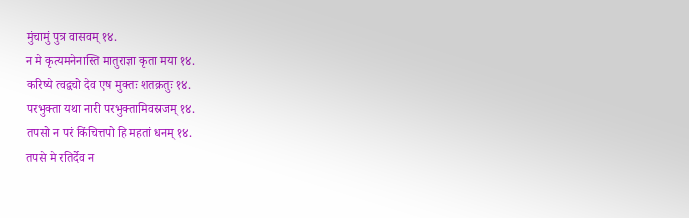मुंचामुं पुत्र वासवम् १४.
न मे कृत्यमनेनास्ति मातुराज्ञा कृता मया १४.
करिष्ये त्वद्वचो देव एष मुक्तः शतक्रतुः १४.
परभुक्ता यथा नारी परभुक्तामिवस्रजम् १४.
तपसो न परं किंचित्तपो हि महतां धनम् १४.
तपसे मे रतिर्देव न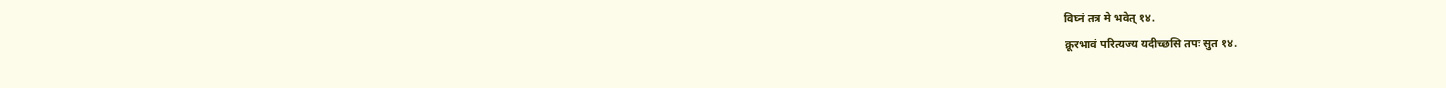विघ्नं तत्र मे भवेत् १४.
क्रूरभावं परित्यज्य यदीच्छसि तपः सुत १४.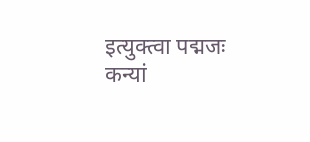इत्युक्त्वा पद्मजः कन्यां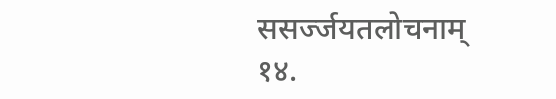ससर्ज्जयतलोचनाम् १४.